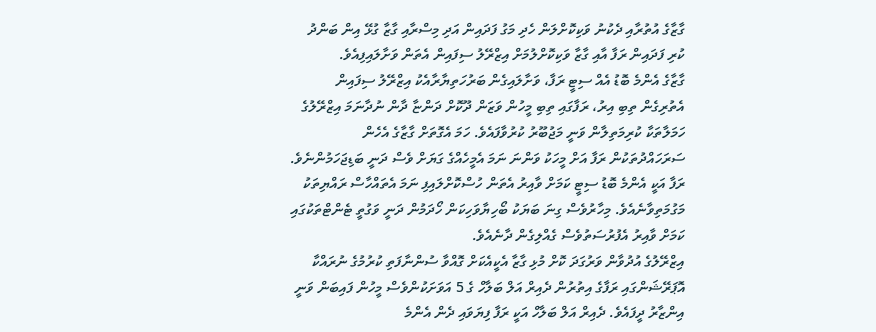ގާޒާގެ އުތުރާއި ދެކުނު ވަކިކޮށްލަން ހެދި މަގު ފަދައިން އަދި މިސްރާއި ގާޒާ ގުޅޭ އިން ބަންދު ކުރި ފަދައިން ރަފާ އާއި ގާޒާ ވަކިކޮށްލުމަށް އިޒްރޭލު ސިފައިން އެތަން ވަށާލައިފިއެވެ.
ގާޒާގެ އެންމެ ބޮޑު އެއް ސިޓީ ރަފާ، ވަށާލައިގެން ބަރުހަތިޔާރާއެކު އިޒްރޭލު ސިފައިން އެތުރިގެން ތިބި އިރު، ރަފާގައި ތިބި މީހުން ވަޒަން ދޫކޮށް ދަންޏާ ދާން ނުދާނަމަ އިޒްރޭލުގެ ހަމަލާތަކާ ކުރިމަތިލާން ވަނީ މަޖުބޫރު ކުރުވާފައެވެ. ހަމަ އެގޮތަށް ގާޒާގެ އެހެން ސަރަހައްދުތަކުން ރަފާ އަށް މީހަކު ވަންނަ ނަމަ އެމީހެއްގެ ގަޔަށް ވެސް ދަނީ ބަޑިޖަހަމުންނެވެ.
ރަފާ އަކީ އެންމެ ބޮޑު ސިޓީ ކަމަށް ވާއިރު އެތަން ހުސްކޮށްލައިފި ނަމަ އެތައްހާސް ރައްޔިތަކު މަގުމަތިވާނެއެވެ. މިހާރުވެސް ގިނަ ބަޔަކު ބޯހިޔާވަހިކަން ހޯދަމުން ދަނީ ވަގުތީ ޓެންޓްތަކުގައި ކަމަށް ވާއިރު އެފުރުސަތުވެސް ގެއްލިގެން ދާނެއެވެ.
އިޒްރޭލުގެ އުދުވާން ވަރުގަދަ ކޮށް މުޅި ގާޒާ އެކީއެކަށް ގޮއްވާ ސުންނާފަތި ކުރުމުގެ ނުރައްކާ އޮޕަރޭޝަންގައި ރަފާގެ އިތުރުން ދެއިރް އަލް ބަލާހް ގެ 5 އަވަށަކުންވެސް މީހުން ފައިބަން ވަނީ އިންޒާރު ދީފައެވެ. ދެއިރް އަލް ބަލާހް އަކީ ރަފާ ފިޔަވައި ދެން އެންމެ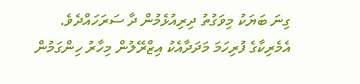ގިނަ ބަޔަކު މިވަގުތު ދިރިއުޅެމުން ދާ ސަރަހައްދެވެ.
އެމެރިކާގެ ފުރިހަމަ މަދަދާއެކު އިޒްރޭލުން މިހާރު ހިންގަމުން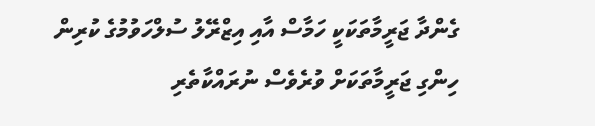ގެންދާ ޖަރީމާތަކަކީ ހަމާސް އާއި އިޒްރޭލު ސުލްހަވުމުގެ ކުރިން ހިންގި ޖަރީމާތަކަށް ވުރެވެސް ނުރައްކާތެރި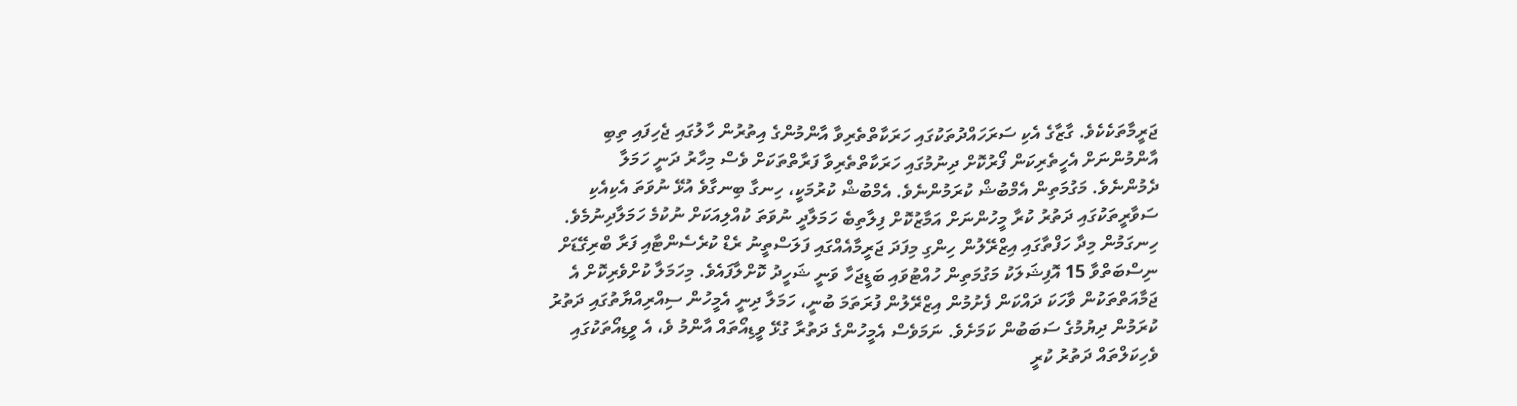ޖަރީމާތަކެކެވެ. ގާޒާގެ އެކި ސަރަހައްދުތަކުގައި ހަރަކާތްތެރިވާ އާންމުންގެ އިތުރުން ހާލުގައި ޖެހިފައި ތިބި އާންމުންނަށް އެހީތެރިކަން ފޯރުކޮށް ދިނުމުގައި ހަރަކާތްތެރިވާ ފަރާތްތަކަށް ވެސް މިހާރު ދަނީ ހަމަލާ ދެމުންނެވެ. މަގުމަތިން އެމްބުޝް ކުރަމުންނެވެ. އެމްބުޝް ކުރުމަކީ، ހިނގާ ބިނގާވެ އުޅޭ ނުވަތަ އެކިއެކި ސަވާރީތަކުގައި ދަތުރު ކުރާ މީހުންނަށް އަމާޒުކޮށް ފިލާތިބެ ހަމަލާދީ ނުވަތަ ކުއްލިއަކަށް ނުކުމެ ހަމަލާދިނުމެވެ.
ހިނގަމުން މިދާ ހަފްތާގައި އިޒްރޭލުން ހިންގި މިފަދަ ޖަރީމާއެއްގައި ފަލަސްތީނު ރެޑް ކުރެސެންޓާއި ފަރާ ބްރިގޭޑަށް ނިސްބަތްވާ 15 އޮފިޝަލަކު މަގުމަތިން ހުއްޓުވައި ބަޑީޖަހާ ވަނީ ޝަހީދު ކޮށްލާފައެވެ. މިހަމަލާ ކުށްވެރިކޮށް އެ ޖަމާއަތްތަކުން ވާހަކަ ދައްކަން ފެށުމުން އިޒްރޭލުން ފުރަތަމަ ބުނީ، ހަމަލާ ދިނީ އެމީހުން ސިއްރިއްޔާތުގައި ދަތުރު ކުރަމުން ދިޔުމުގެ ސަބަބުން ކަމަށެވެ. ނަމަވެސް އެމީހުންގެ ދަތުރާ ގުޅޭ ވީޑިއޯތައް އާންމު ވެ، އެ ވީޑިއޯތަކުގައި ވެހިކަލްތައް ދަތުރު ކުރީ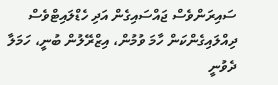ސައިރަންވެސް ޖައްސައިގެން އަދި ހެޑްލައިޓްވެސް ދިއްލައިގެންކަން ހާމަ ވުމުން، އިޒްރޭލުން ބުނީ، ހަމަލާ ދެވުނީ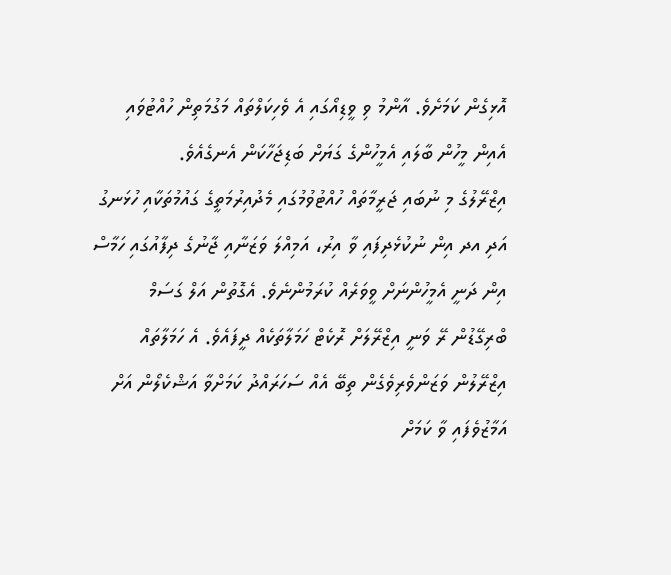އޮޅިގެން ކަމަށެވެ. އާންމު ވި ވީޑިއޯގައި އެ ވެހިކަލްތައް މަގުމަތިން ހުއްޓުވައި އެއިން މީހުން ބާލައި އެމީހުންގެ ގަޔަށް ބަޑިޖަހާކަން އެނގެއެވެ.
އިޒްރޭލުގެ މި ނުބައި ޖަރީމާތައް ހުއްޓުވުމުގައި މެދުއިރުމަތީގެ ގައުމުތަކާއި ހުޅަނގު އަދި އދ އިން ނުކުޅެދިފައި ވާ އިރު، އަމިއްލަ ވަޒަނާއި ޖާނުގެ ދިފާއުގައި ހަމާސް އިން ދަނީ އެމީހުންނަށް ވީވަރެއް ކުރަމުންނެވެ. އެގޮތުން އަލް ގަސަމް ބްރިގޭޑުން ރޭ ވަނީ އިޒްރޭލަށް ރޮކެޓް ހަމަލާތަކެއް ދީފައެވެ. އެ ހަމަލާތައް އިޒްރޭލުން ވަޒަންވެރިވެގެން ތިބޭ އެއް ސަހަރައްދު ކަމަށްވާ އަޝްކެލޯން އަށް އަމާޒުވެފައި ވާ ކަމަށް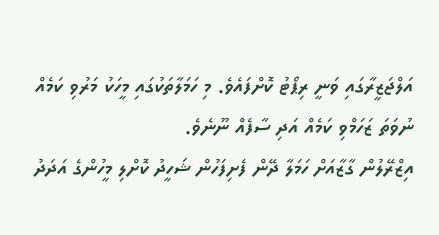އަލްޖަޒީރާގައި ވަނީ ރިޕޯޓު ކޮށްފައެވެ. މި ހަމަލާތަކުގައި މީހަކު މަރުވި ކަމެއް ނުވަތަ ޒަހަމްވި ކަމެއް އަދި ސާފެއް ނޫނެވެ.
އިޒްރޭލުން ގާޒާއަށް ހަމަލާ ދޭން ފެށިފަހުން ޝަހީދު ކޮށްލި މީހުންގެ އަދަދު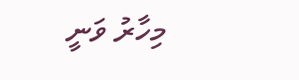މިހާރު ވަނީ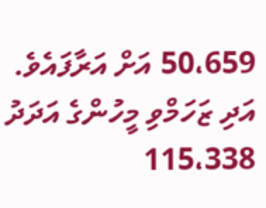50،659 އަށް އަރާފައެވެ. އަދި ޒަހަމްވި މީހުންގެ އަދަދު 115،338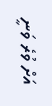އަށް ވުރެ ވަނީ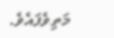މަތިވެފައެވެ.